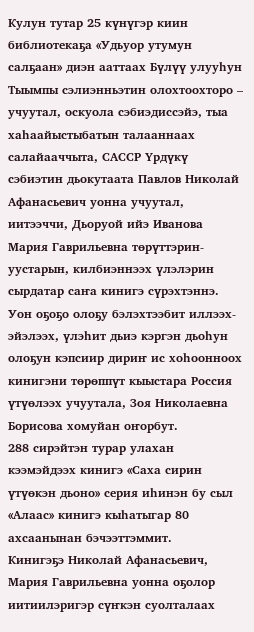Кулун тутар 25 күнүгэр киин библиотекаҕа «Удьуор утумун салҕаан» диэн ааттаах Бүлүү улууһун Тыымпы сэлиэнньэтин олохтоохторо – учуутал, оскуола сэбиэдиссэйэ, тыа хаhаайыстыбатын талааннаах салайааччыта, САССР Үрдүкү сэбиэтин дьокутаата Павлов Николай Афанасьевич уонна учуутал, иитээччи, Дьоруой ийэ Иванова Мария Гаврильевна төрүттэрин-уустарын, килбиэннээх үлэлэрин сырдатар саҥа кинигэ сүрэхтэннэ.
Уон оҕоҕо олоҕу бэлэхтээбит иллээх-эйэлээх, үлэһит дьиэ кэргэн дьоһун олоҕун кэпсиир дириҥ ис хоһоонноох кинигэни төрөппүт кыыстара Россия үтүөлээх учуутала, Зоя Николаевна Борисова хомуйан оҥорбут.
288 сирэйтэн турар улахан кээмэйдээх кинигэ «Саха сирин үтүөкэн дьоно» серия иһинэн бу сыл «Алаас» кинигэ кыһатыгар 80 ахсаанынан бэчээттэммит.
Кинигэҕэ Николай Афанасьевич, Мария Гаврильевна уонна оҕолор иитиилэригэр сүҥкэн суолталаах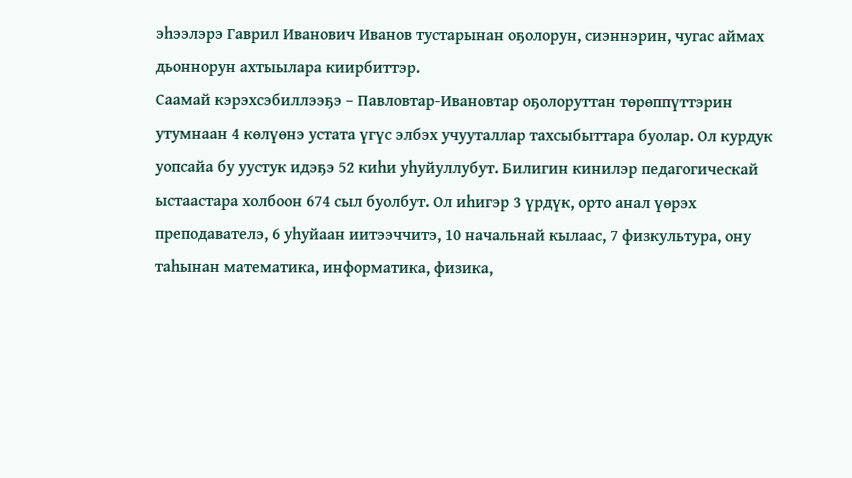эһээлэрэ Гаврил Иванович Иванов тустарынан оҕолорун, сиэннэрин, чугас аймах дьоннорун ахтыылара киирбиттэр.
Саамай кэрэхсэбиллээҕэ – Павловтар-Ивановтар оҕолоруттан төрөппүттэрин утумнаан 4 көлүөнэ устата үгүс элбэх учууталлар тахсыбыттара буолар. Ол курдук уопсайа бу уустук идэҕэ 52 киһи уһуйуллубут. Билигин кинилэр педагогическай ыстаастара холбоон 674 сыл буолбут. Ол иһигэр 3 үрдүк, орто анал үөрэх преподавателэ, 6 уһуйаан иитээччитэ, 10 начальнай кылаас, 7 физкультура, ону таһынан математика, информатика, физика,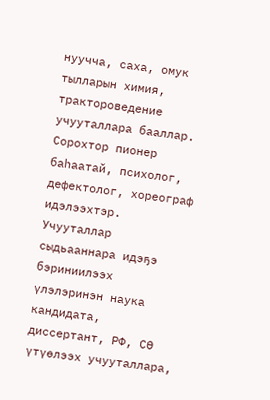нуучча, саха, омук тылларын химия, трактороведение учууталлара бааллар. Сорохтор пионер баһаатай, психолог, дефектолог, хореограф идэлээхтэр.
Учууталлар сыдьааннара идэҕэ бэриниилээх үлэлэринэн наука кандидата, диссертант, РФ, СӨ үтүөлээх учууталлара,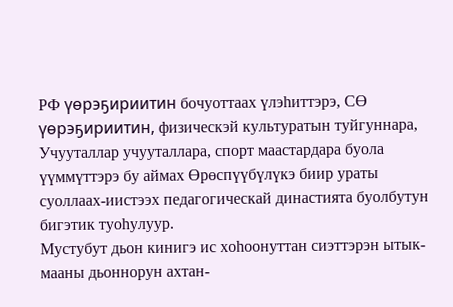РФ үөрэҕириитин бочуоттаах үлэһиттэрэ, СӨ үөрэҕириитин, физическэй культуратын туйгуннара, Учууталлар учууталлара, спорт маастардара буола үүммүттэрэ бу аймах Өрөспүүбүлүкэ биир ураты суоллаах-иистээх педагогическай династията буолбутун бигэтик туоһулуур.
Мустубут дьон кинигэ ис хоһоонуттан сиэттэрэн ытык-мааны дьоннорун ахтан-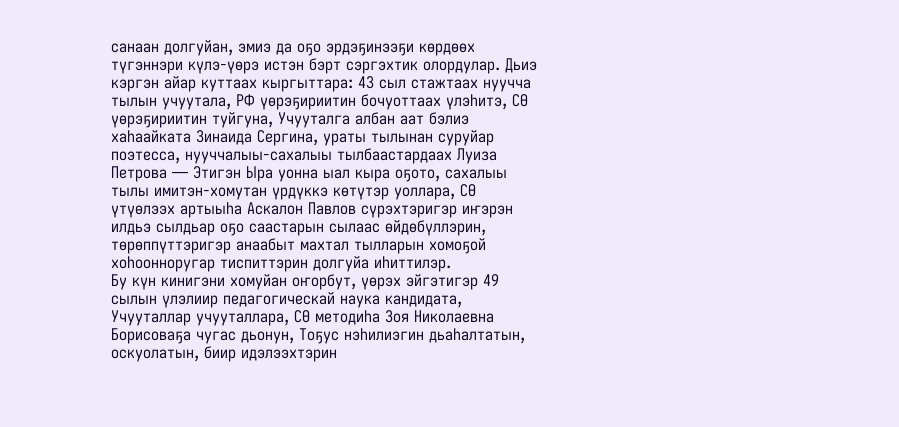санаан долгуйан, эмиэ да оҕо эрдэҕинээҕи көрдөөх түгэннэри күлэ-үөрэ истэн бэрт сэргэхтик олордулар. Дьиэ кэргэн айар куттаах кыргыттара: 43 сыл стажтаах нуучча тылын учуутала, РФ үөрэҕириитин бочуоттаах үлэһитэ, СӨ үөрэҕириитин туйгуна, Учууталга албан аат бэлиэ хаһаайката Зинаида Сергина, ураты тылынан суруйар поэтесса, нууччалыы-сахалыы тылбаастардаах Луиза Петрова — Этигэн Ыра уонна ыал кыра оҕото, сахалыы тылы имитэн-хомутан үрдүккэ көтүтэр уоллара, СӨ үтүөлээх артыыһа Аскалон Павлов сүрэхтэригэр иҥэрэн илдьэ сылдьар оҕо саастарын сылаас өйдөбүллэрин, төрөппүттэригэр анаабыт махтал тылларын хомоҕой хоһоонноругар тиспиттэрин долгуйа иһиттилэр.
Бу күн кинигэни хомуйан оҥорбут, үөрэх эйгэтигэр 49 сылын үлэлиир педагогическай наука кандидата, Учууталлар учууталлара, СӨ методиһа Зоя Николаевна Борисоваҕа чугас дьонун, Тоҕус нэһилиэгин дьаһалтатын, оскуолатын, биир идэлээхтэрин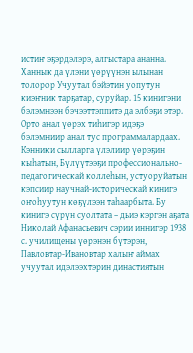истиҥ эҕэрдэлэрэ, алгыстара ананна. Ханнык да үлэни үөрүүнэн ылынан толорор Учуутал бэйэтин уопутун киэҥник тарҕатар, суруйар. 15 кинигэни бэлэмнээн бэчээттэппитэ да элбэҕи этэр. Орто анал үөрэх тиһигэр идэҕэ бэлэмниир анал тус программалардаах.
Кэнники сылларга үлэлиир үөрэҕин кыһатын, Бүлүүтээҕи профессионально-педагогическай коллеһын, устуоруйатын кэпсиир научнай-историческай кинигэ оҥоһуутун көҕүлээн таһаарбыта. Бу кинигэ сүрүн суолтата – дьиэ кэргэн аҕата Николай Афанасьевич сэрии иннигэр 1938 с. училищены үөрэнэн бүтэрэн, Павловтар-Ивановтар халыҥ аймах учуутал идэлээхтэрин династиятын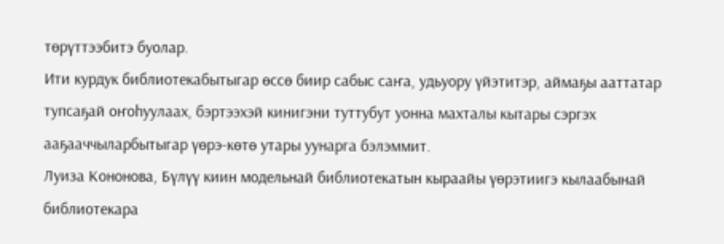төрүттээбитэ буолар.
Ити курдук библиотекабытыгар өссө биир сабыс саҥа, удьуору үйэтитэр, аймаҕы ааттатар тупсаҕай оҥоһуулаах, бэртээхэй кинигэни туттубут уонна махталы кытары сэргэх ааҕааччыларбытыгар үөрэ-көтө утары уунарга бэлэммит.
Луиза Кононова, Бүлүү киин модельнай библиотекатын кыраайы үөрэтиигэ кылаабынай библиотекара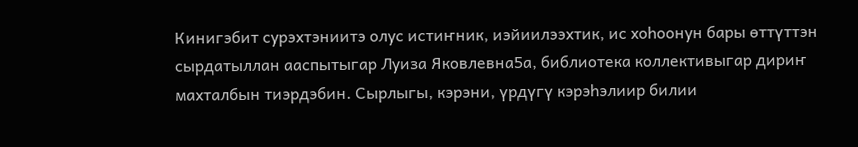Кинигэбит сурэхтэниитэ олус истиҥник, иэйиилээхтик, ис хоһоонун бары өттүттэн сырдатыллан ааспытыгар Луиза Яковлевна5а, библиотека коллективыгар дириҥ махталбын тиэрдэбин. Сырлыгы, кэрэни, үрдүгү кэрэһэлиир билии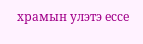храмын улэтэ ессе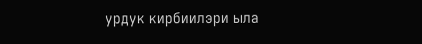урдук кирбиилэри ыла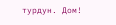турдун. Дом!